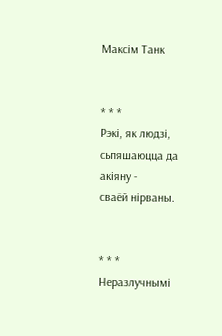Максім Танк


* * *
Рэкі, як людзі,
сьпяшаюцца да акіяну -
сваёй нірваны.


* * *
Неразлучнымі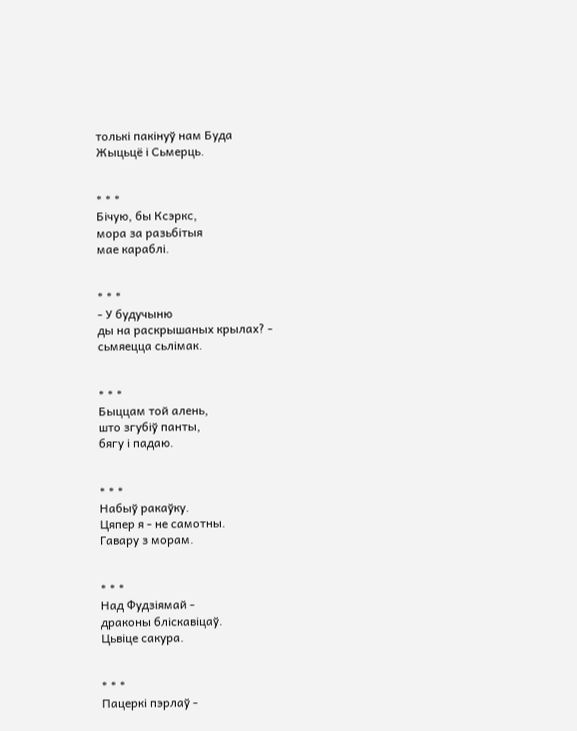толькі пакінуў нам Буда
Жыцьцё і Сьмерць.


* * *
Бічую, бы Ксэркс,
мора за разьбітыя
мае караблі.


* * *
- У будучыню
ды на раскрышаных крылах? -
сьмяецца сьлімак.


* * *
Быццам той алень,
што згубіў панты,
бягу і падаю.


* * *
Набыў ракаўку.
Цяпер я - не самотны.
Гавару з морам.


* * *
Над Фудзіямай -
драконы бліскавіцаў.
Цьвіце сакура.


* * *
Пацеркі пэрлаў -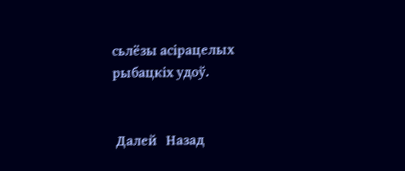сьлёзы асірацелых
рыбацкіх удоў.


 Далей   Назад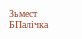Зьмест   БПалічка